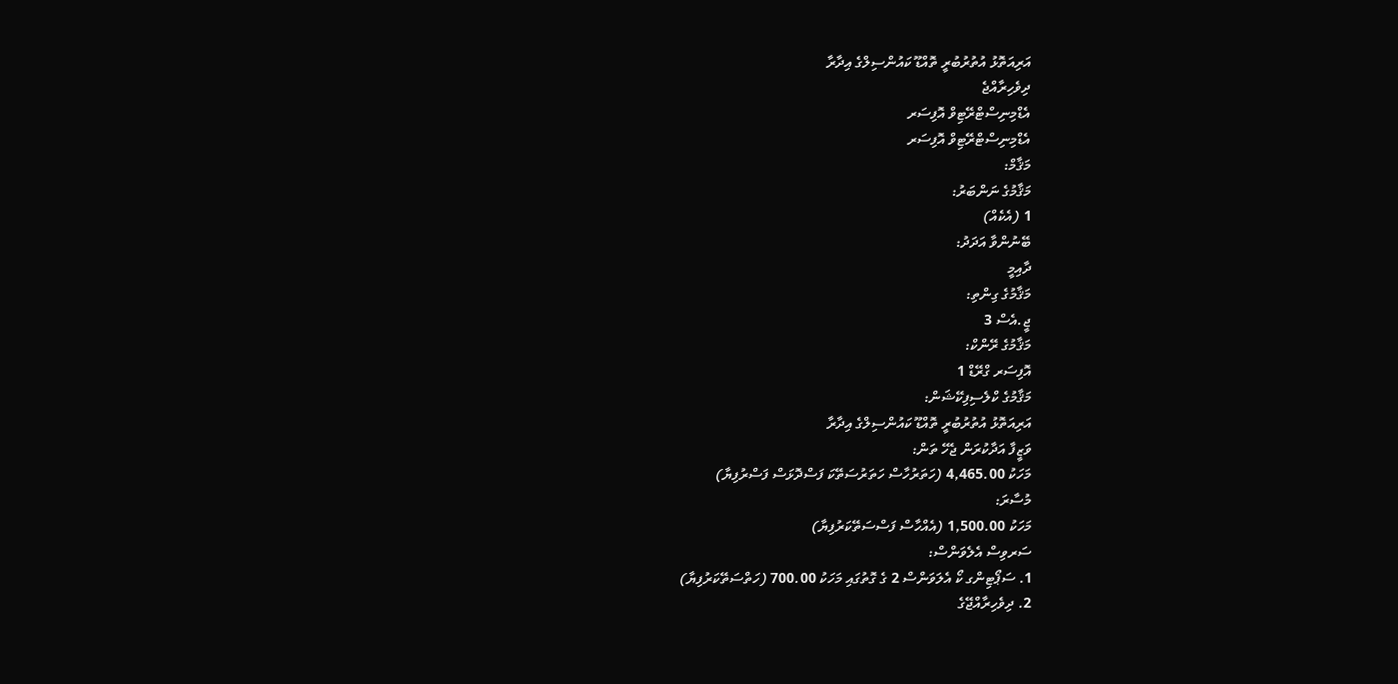އަރިއަތޮޅު އުތުރުބުރީ ތޮއްޑޫ ކައުންސިލްގެ އިދާރާ
ދިވެހިރާއްޖެ
އެޑްމިނިސްޓްރޭޓިވް އޮފިސަރ
އެޑްމިނިސްޓްރޭޓިވް އޮފިސަރ
މަޤާމް:
މަޤާމުގެ ނަންބަރު:
1 (އެކެއް)
ބޭނުންވާ އަދަދު:
ދާއިމީ
މަޤާމުގެ ގިންތި:
ޖީ.އެސް 3
މަޤާމުގެ ރޭންކް:
އޮފިސަރ ގްރޭޑް 1
މަޤާމުގެ ކްލެސިފިކޭޝަން:
އަރިއަތޮޅު އުތުރުބުރީ ތޮއްޑޫ ކައުންސިލްގެ އިދާރާ
ވަޒީފާ އަދާކުރަން ޖެހޭ ތަން:
މަހަކު 4,465.00 (ހަތަރުހާސް ހަތަރުސަތޭކަ ފަސްދޮޅަސް ފަސްރުފިޔާ)
މުސާރަ:
މަހަކު 1,500.00 (އެއްހާސް ފަސްސަތޭކަރުފިޔާ)
ސަރވިސް އެލެވަންސް:
1. ސަޕޯޓިންގ ކޯ އެލަވަންސް 2 ގެ ގޮތުގައި މަހަކު 700.00 (ހަތްސަތޭކަރުފިޔާ)
2. ދިވެހިރާއްޖޭގެ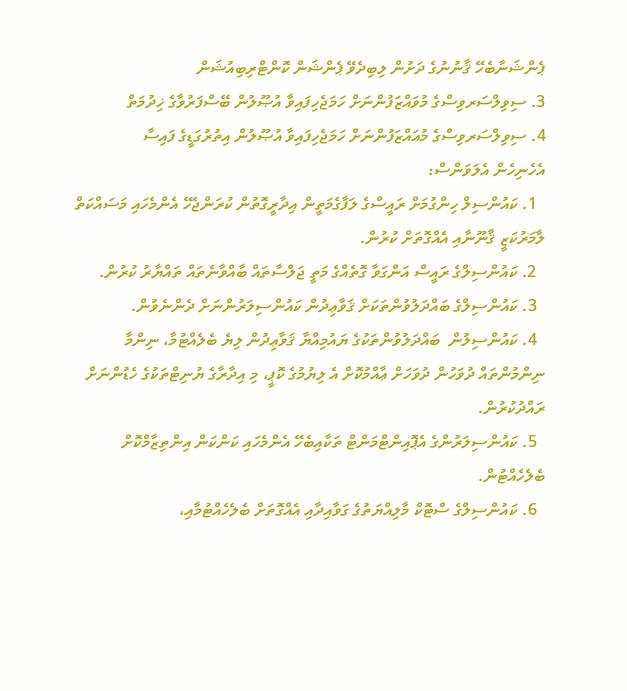ޕެންޝަނާބެހޭ ޤާނުނުގެ ދަށުން ލިބިދެވޭ ޕެންޝަން ކޮންޓްރިބިއުޝަން
3. ސިވިލްސަރވިސްގެ މުވައްޒަފުންނަށް ހަމަޖެހިފައިވާ އުޞޫލުން ބޭސްފަރުވާގެ ޚިދުމަތް
4. ސިވިލްސަރވިސްގެ މުއައްޒަފުންނަށް ހަމަޖެހިފައިވާ އުޞޫލުން އިތުރުގަޑީގެ ފައިސާ
އެހެނިހެން އެލަވަންސް:
  1. ކައުންސިލް ހިންގުމަށް ރައީސްގެ ލަފާގެމަތީން އިދާރީގޮތުން ކުރަންޖެހޭ އެންމެހައި މަސައްކަތް ލާމަރުކަޒީ ޤާނޫނާއި އެއްގޮތަށް ކުރުން.
  2. ކައުންސިލްގެ ރައީސް އަންގަވާ ގޮތެއްގެ މަތީ ޖަލްސާތައް ބާއްވާނެތައް ތައްޔާރު ކުރުން.
  3. ކައުންސިލްގެ ބައްދަލުވުންތަކަށް ޤަވާޢިދުން ކައުންސިލަރުންނަށް ދެންނެވުން.
  4. ކައުންސިލުން  ބައްދަލުވުންތަކުގެ ޔައުމިއްޔާ ޤަވާޢިދުން ލިޔެ ބެލެއްޓުމާ، ނިންމާ ނިންމުންތައް ދުވަހުން ދުވަހަށް ޢާއްމުކޮށް އެ ލިޔުމުގެ ކޮޕީ، މި އިދާރާގެ ޔުނިޓްތަކުގެ ހެޑުންނަށް ރައްދުކުރުން.
  5. ކައުންސިލަރުންގެ އެޕޮއިންޓްމަންޓް ތަކާއިބެހޭ އެންމެހައި ކަންކަން އިންތިޒާމްކޮށް ބެލެހެއްޓުން.
  6. ކައުންސިލްގެ ސްޓޮކް މާލިއްޔަތުގެ ގަވާއިދާއި އެއްގޮތަށް ބެލެހެއްޓުމާއި،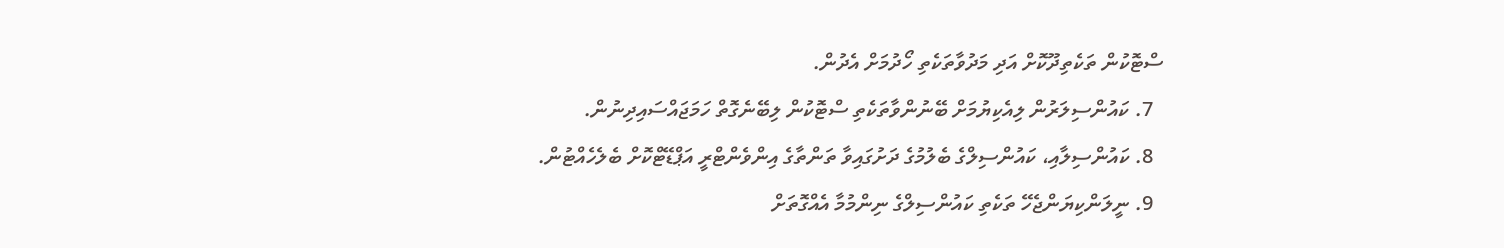ސްޓޮކުން ތަކެތިދޫކޮށް އަދި މަދުވާތަކެތި ހޯދުމަށް އެދުން.
  7. ކައުންސިލަރުން ލިއެކިޔުމަށް ބޭނުންވާތަކެތި ސްޓޮކުން ލިބޭނެގޮތް ހަމަޖައްސައިދިނުން.
  8. ކައުންސިލާއި، ކައުންސިލްގެ ބެލުމުގެ ދަށުގައިވާ ތަންތާގެ އިންވެންޓްރީ އަޕްޑޭޓްކޮށް ބެލެހެއްޓުން.
  9. ނީލަންކިޔަންޖެހޭ ތަކެތި ކައުންސިލްގެ ނިންމުމާ އެއްގޮތަށް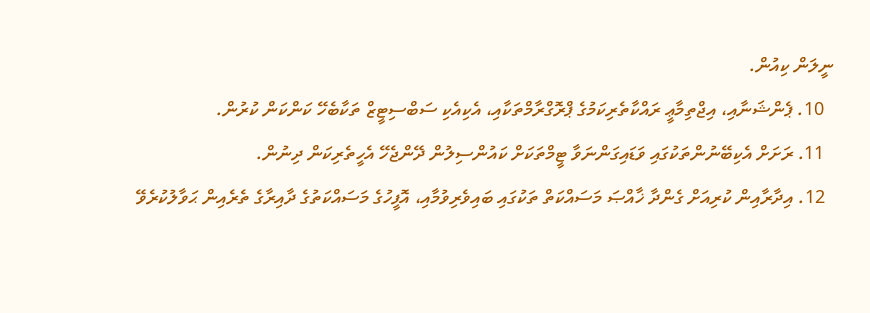ނީލަން ކިއުން.
  10. ޕެންޝަނާއި، އިޖްތިމާޢީ ރައްކާތެރިކަމުގެ ޕްރޮގްރާމްތަކާއި، އެކިއެކި ސަބްސިޓީޒް ތަކާބެހޭ ކަންކަން ކުރުން.
  11. ރަށަށް އެކިބޭނުންތަކުގައި ވަޑައިގަންނަވާ ޓީމްތަކަށް ކައުންސިލުން ދޭންޖެހޭ އެހީތެރިކަން ދިނުން.
  12. އިދާރާއިން ކުރިއަށް ގެންދާ ޚާއްޞަ މަސައްކަތް ތަކުގައި ބައިވެރިވުމާއި، އޮފީހުގެ މަސައްކަތުގެ ދާއިރާގެ ތެރެއިން ޙަވާލުކުރެވޭ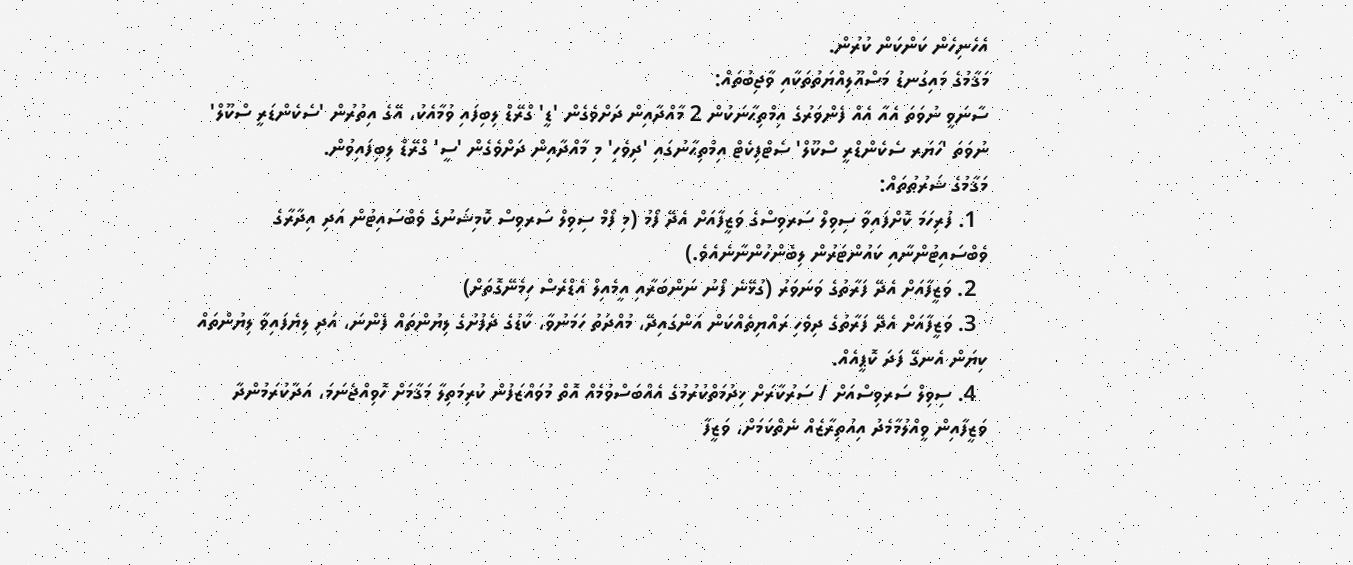އެހެނިހެން ކަންކަން ކުރުން.
މަޤާމުގެ މައިގަނޑު މަސްއޫލިއްޔަތުތަކާއި ވާޖިބުތައް:
ސާނަވީ ނުވަތަ އެއާ އެއް ފެންވަރުގެ އިމްތިޙާނަކުން 2 މާއްދާއިން ދަށްވެގެން 'ޑީ' ގްރޭޑް ލިބިފައި ވުމާއެކު، އޭގެ އިތުރުން 'ސެކެންޑަރީ ސްކޫލް' ނުވަތަ 'ހަޔަރ ސެކެންޑްރީ ސްކޫލް' ސެޓްފިކެޓް އިމްތިޙާނުގައި 'ދިވެހި' މި މާއްދާއިން ދަށްވެގެން 'ސީ' ގްރޭޑް ލިބިފައިވުން.
މަޤާމުގެ ޝަރުޠުތައް:
  1. ފުރިހަމަ ކޮށްފައިވާ ސިވިލް ސަރވިސްގެ ވަޒީފާއަށް އެދޭ ފޯމު (މި ފޯމް ސިވިލް ސަރވިސް ކޮމިޝަނުގެ ވެބްސައިޓުން އަދި އިދާރާގެ ވެބްސައިޓުންނާއި ކައުންޓަރުން ލިބެންހުންނާނެއެވެ.)
  2. ވަޒީފާއަށް އެދޭ ފަރާތުގެ ވަނަވަރު (ގުޅޭނެ ފޯނު ނަންބަރާއި އީމެއިލް އެޑްރެސް ހިމެނޭގޮތަށް)
  3. ވަޒީފާއަށް އެދޭ ފަރާތުގެ ދިވެހި ރައްޔިތެއްކަން އަންގައިދޭ، މުއްދަތު ހަމަނުވާ، ކާޑުގެ ދެފުށުގެ ލިޔުންތައް ފެންނަ، އަދި ލިޔެފައިވާ ލިޔުންތައް ކިޔަން އެނގޭ ފަދަ ކޮޕީއެއް.
  4. ސިވިލް ސަރވިސްއަށް / ސަރުކާރަށް ޚިދުމަތްކުރުމުގެ އެއްބަސްވުމެއް އޮތް މުވައްޒަފުން ކުރިމަތިލާ މަޤާމަށް ހޮވިއްޖެނަމަ، އަދާކުރަމުންދާ ވަޒީފާއިން ވީއްލުމާމެދު އިއުތިރާޒެއް ނެތްކަމަށް، ވަޒީފާ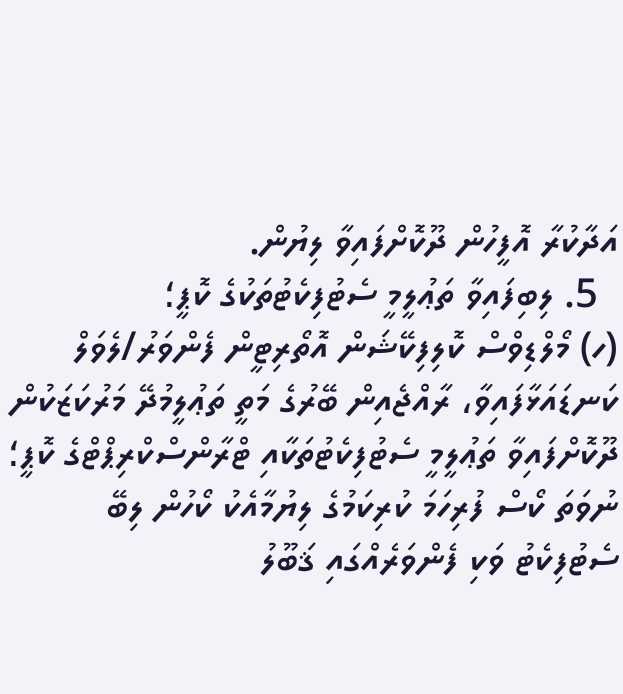އަދާކުރާ އޮފީހުން ދޫކޮށްފައިވާ ލިޔުން.
  5. ލިބިފައިވާ ތަޢުލީމީ ސެޓުފިކެޓުތަކުގެ ކޮޕީ؛
(ހ) މޯލްޑިވްސް ކޮލިފިކޭޝަން އޮތޯރިޓީން ފެންވަރު/ލެވަލް ކަނޑައަޅާފައިވާ، ރާއްޖެއިން ބޭރުގެ މަތީ ތަޢުލީމުދޭ މަރުކަޒަކުން ދޫކޮށްފައިވާ ތަޢުލީމީ ސެޓުފިކެޓުތަކާއި ޓްރާންސްކްރިޕްޓްގެ ކޮޕީ؛  ނުވަތަ ކޯސް ފުރިހަމަ ކުރިކަމުގެ ލިޔުމާއެކު ކޯހުން ލިބޭ ސެޓުފިކެޓު ވަކި ފެންވަރެއްގައި ޤަބޫލު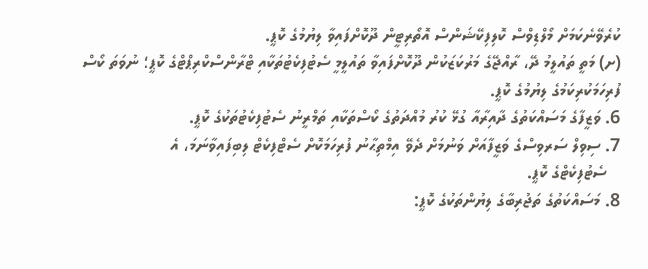ކުރެވޭނެކަމަށް މޯލްޑިވްސް ކޮލިފިކޭޝަންސް އޮތޯރިޓީން ދޫކޮށްފައިވާ ލިޔުމުގެ ކޮޕީ.
(ށ) މަތީ ތައުލީމު ދޭ، ރާއްޖޭގެ މަރުކަޒަކުން ދޫކޮށްފައިވާ ތައުލީމީ ސެޓުފިކެޓުތަކާއި ޓްރާންސްކްރިޕްޓްގެ ކޮޕީ؛ ނުވަތަ ކޯސް ފުރިހަމަކުރިކަމުގެ ލިޔުމުގެ ކޮޕީ.
6. ވަޒީފާގެ މަސައްކަތުގެ ދާއިރާއާ ގުޅޭ ކުރު މުއްދަތުގެ ކޯސްތަކާއި ތަމްރީނު ސެޓުފިކެޓުތަކުގެ ކޮޕީ.
7. ސިވިލް ސަރވިސްގެ ވަޒީފާއަށް ވަނުމަށް ދެވޭ އިމްތިޙާނު ފުރިހަމަކޮށް ސެޓްފިކެޓް ލިބިފައިވާނަމަ، އެ
   ސެޓުފިކެޓްގެ ކޮޕީ.
8. މަސައްކަތުގެ ތަޖުރިބާގެ ލިޔުންތަކުގެ ކޮޕީ: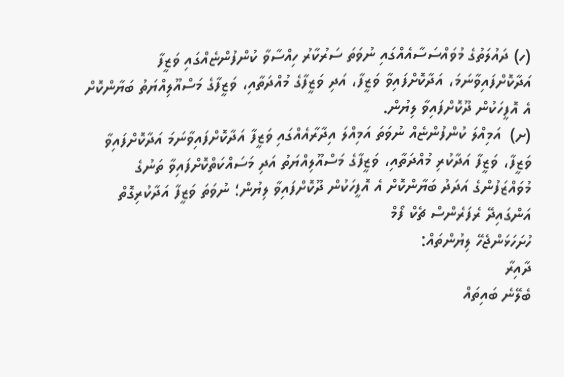(ހ) ދައުލަތުގެ މުވައްސަސާއެއްގައި ނުވަތަ ސަރުކާރު ހިއްސާވާ ކުންފުންޏެއްގައި ވަޒީފާ އަދާކޮށްފައިވާނަމަ، އަދާކޮށްފައިވާ ވަޒީފާ، އަދި ވަޒީފާގެ މުއްދަތާއި، ވަޒީފާގެ މަސްއޫލިއްޔަތު ބަޔާންކޮށް އެ އޮފީހަކުން ދޫކޮށްފައިވާ ލިޔުން.
(ށ)  އަމިއްލަ ކުންފުންޏެއް ނުވަތަ އަމިއްލަ އިދާރާއެއްގައި ވަޒީފާ އަދާކޮށްފައިވާނަމަ އަދާކޮށްފައިވާ ވަޒީފާ، ވަޒީފާ އަދާކުރި މުއްދަތާއި، ވަޒީފާގެ މަސްއޫލިއްޔަތު އަދި މަސައްކަތްކޮށްފައިވާ ތަނުގެ މުވައްޒަފުންގެ އަދަދު ބަޔާންކޮށް އެ އޮފީހަކުން ދޫކޮށްފައިވާ ލިޔުން؛ ނުވަތަ ވަޒީފާ އަދާކުރިގޮތް އަންގައިދޭ ރެފަރެންސް ޗެކް ފޯމް
ހުށަހަޅަންޖެހޭ ލިޔުންތައް:
ދާއިރާ
ބެލޭނެ ބައިތައް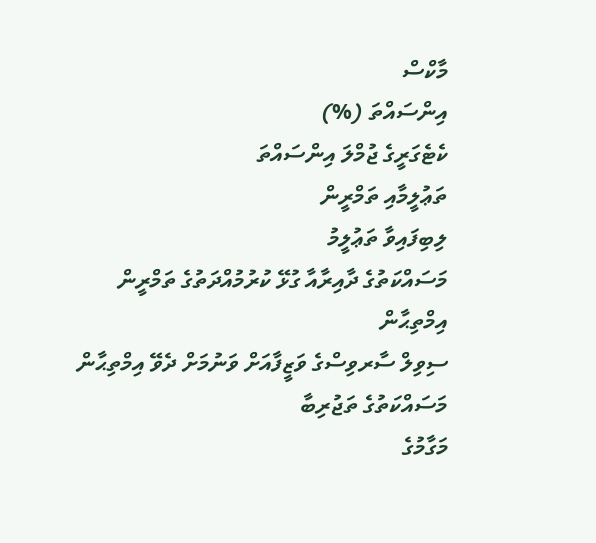މާކްސް
އިންސައްތަ (%)
ކެޓެގަރީގެ ޖުމްލަ އިންސައްތަ
ތަޢުލީމާއި ތަމްރީން
ލިބިފައިވާ ތަޢުލީމު
މަސައްކަތުގެ ދާއިރާއާ ގުޅޭ ކުރުމުއްދަތުގެ ތަމްރީން
އިމްތިޙާން
ސިވިލް ސާރވިސްގެ ވަޒީފާއަށް ވަނުމަށް ދެވޭ އިމްތިޙާން
މަސައްކަތުގެ ތަޖުރިބާ
މަގާމުގެ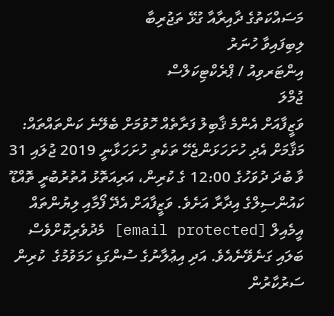މަސައްކަތުގެ ދާއިރާއާ ގުޅޭ ތަޖުރިބާ
ލިބިފައިވާ ހުނަރު
އިންޓަރވިއު / ޕްރެކްޓިކަލްސް
ޖުމްލަ
ވަޒީފާއަށް އެންމެ ޤާބިލު ފަރާތެއް ހޮވުމަށް ބެލޭނެ ކަންތައްތައް:
މަޤާމަށް އެދި ހުށަހަޅަންޖެހޭ ތަކެތި ހުށަހަޅާނީ 2019 ޖުލައި 31 ވާ ބުދަ ދުވަހުގެ 12:00 ގެ ކުރިން، އަރިއަތޮޅު އުތުރުބުރީ ތޮއްޑޫ ކައުންސިލްގެ އިދާރާ އަށެވެ. ވަޒީފާއަށް އެދޭ ފޯމާއި ލިޔުންތައް އީމެއިލް [email protected] މެދުވެރިކޮށްވެސް ބަލައި ގަނެވޭނެއެވެ. އަދި އިޢުލާނުގެ ސުންގަޑި ހަމަވުމުގެ  ކުރިން ސަރުކާރުން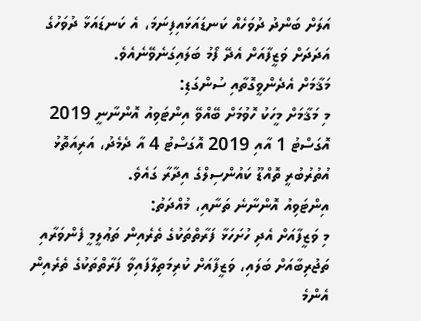އަލަށް ބަންދު ދުވަހެއް ކަނޑައަޅައިފިނަމަ، އެ ކަނޑައަޅާ ދުވަހުގެ އަދަދަށް ވަޒީފާއަށް އެދޭ ފޯމު ބަލައިގަނެވޭނެއެވެ.
މަޤާމަށް އެދެންވީގޮތާއި ސުންގަޑި:
މި މަޤާމަށް މީހަކު ހޮވުމަށް ބޭއްވޭ އިންޓަވިއު އޮންނާނީ 2019 އޮގަސްޓު 1 އާއި 2019 އޮގަސްޓު 4 އާ ދެމެދު، އަރިއަތޮޅު އުތުރުބުރީ ތޮއްޑޫ ކައުންސިލްގެ އިދާރާ ގައެވެ.
އިންޓަވިއު އޮންނާނެ ތަނާއި، މުއްދަތު:
މި ވަޒީފާއަށް އެދި ހުށަހަޅާ ފަރާތްތަކުގެ ތެރެއިން ތަޢުލީމީ ފެންވަރާއި ތަޖުރިބާއަށް ބަލައި، ވަޒީފާއަށް ކުރިމަތިލާފައިވާ ފަރާތްތަކުގެ ތެރެއިން އެންމެ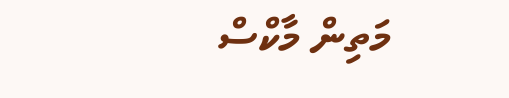މަތިން މާކްސް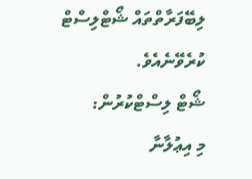ލިބޭފަރާތްތައް ޝޯޓްލިސްޓް ކުރެވޭނެއެވެ.
ޝޯޓް ލިސްޓްކުރުން:
މި އިޢުލާނާ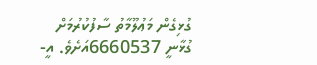ގުޅިގެން މަޢުލޫމާތު ސާފުކުރުމަށް ގުޅާނީ 6660537އަށެވެ. އީ-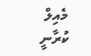މެއިލް ކުރާނީ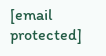[email protected]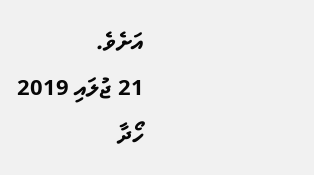އަށެވެ.
21 ޖުލައި 2019
ހޯދާ